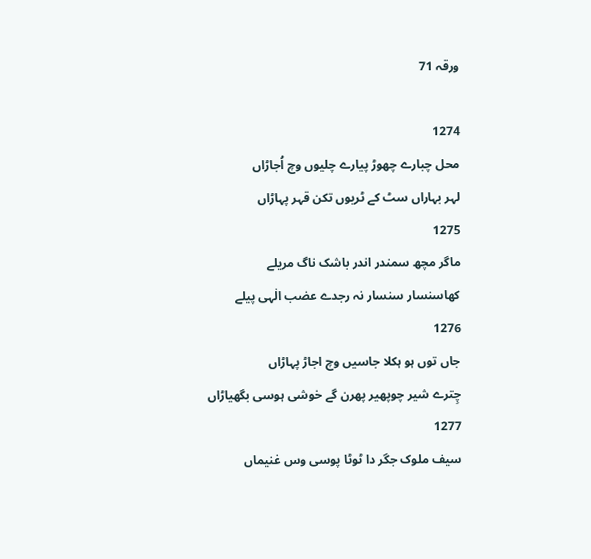ورقہ 71

1274
محل چبارے چھوڑ پیارے چلیوں وچ اُجاڑاں
لہر بہاراں سٹ کے ٹریوں تکن قہر پہاڑاں
1275
ماگر مچھ سمندر اندر باشک ناگ مریلے
کھاسنسار سنسار نہ رجدے عضب الٰہی پیلے
1276
جاں توں ہو ہکلا جاسیں وچ اجاڑ پہاڑاں
چِترے شیر چوپھیر پھرن گے خوشی ہوسی بگھیاڑاں
1277
سیف ملوک جگر دا ٹوٹا پوسی وس غنیماں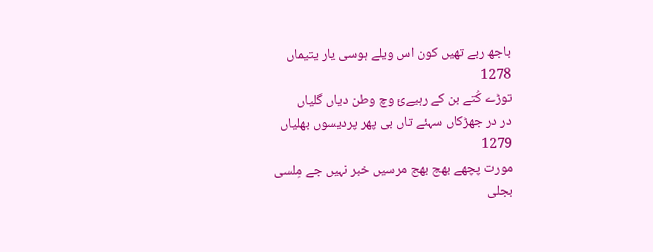باجھ ربے تھیں کون اس ویلے ہوسی یار یتیماں
1278
توڑے کُتے بن کے رہیےئ وچ وطن دیاں گلیاں
در در جھڑکاں سہئے تاں بی پھر پردیسوں بھلیاں
1279
مورت پچھے بھج بھج مرسیں خبر نہیں جے مِلسی
بجلی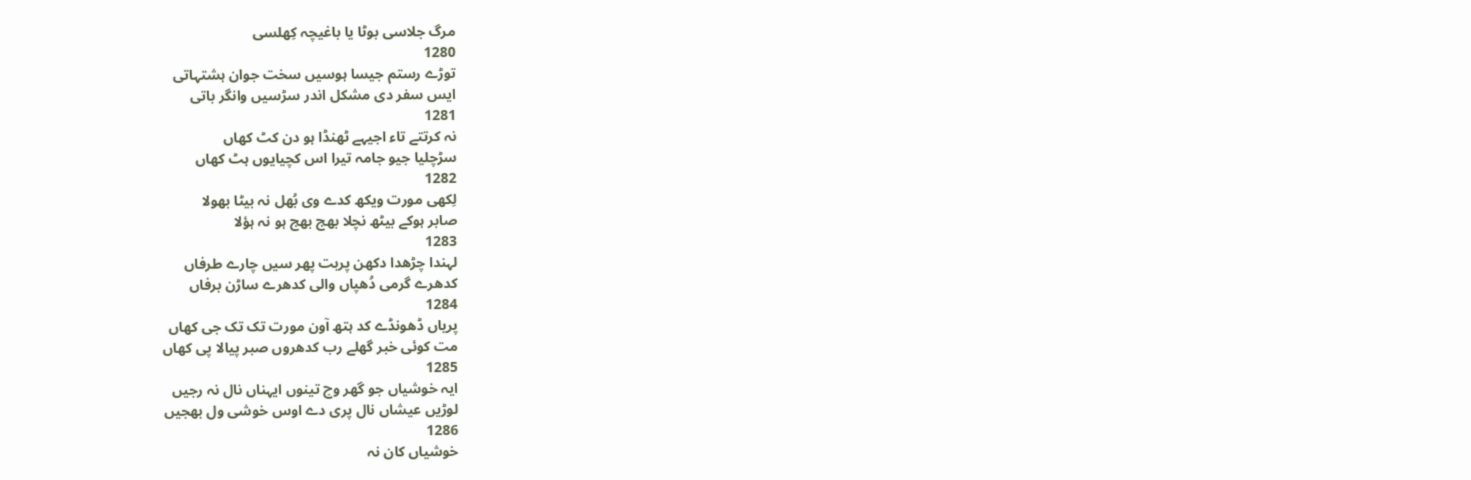مرگ جلاسی بوٹا یا باغیچہ کِھلسی
1280
توڑے رستم جیسا ہوسیں سخت جوان ہشتہاتی
ایس سفر دی مشکل اندر سڑسیں وانگر باتی
1281
نہ کرتتے تاء اجیہے ٹھنڈا ہو دن کٹ کھاں
سڑچلیا جیو جامہ تیرا اس کچیایوں ہٹ کھاں
1282
لِکھی مورت ویکھ کدے وی بُھل نہ بیٹا بھولا
صابر ہوکے بیٹھ نچلا بھج بھج ہو نہ ہؤلا
1283
لہندا چڑھدا دکھن پربت پھر سیں چارے طرفاں
کدھرے گرمی دُھپاں والی کدھرے ساڑن برفاں
1284
پریاں ڈھونڈے کد ہتھ آون مورت تک تک جی کھاں
مت کوئی خبر گھلے رب کدھروں صبر پیالا پی کھاں
1285
ایہ خوشیاں جو گھر وچ تینوں ایہناں نال نہ رجیں
لوڑیں عیشاں نال پری دے اوس خوشی ول بھجیں
1286
خوشیاں کان نہ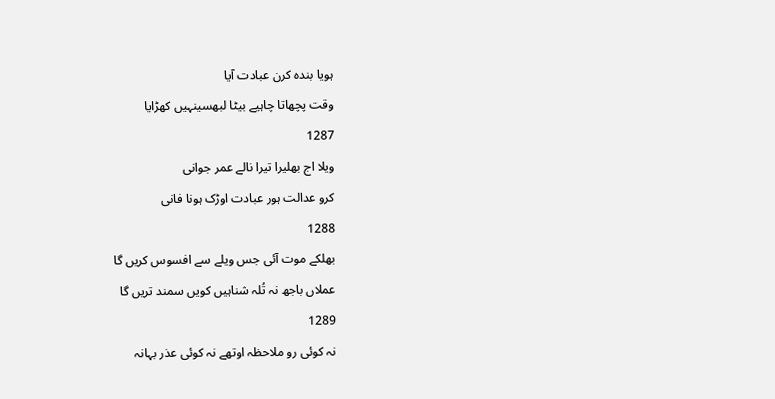ہویا بندہ کرن عبادت آیا
وقت پچھاتا چاہیے بیٹا لبھسینہیں کھڑایا
1287
ویلا اج بھلیرا تیرا نالے عمر جوانی
کرو عدالت ہور عبادت اوڑک ہونا فانی
1288
بھلکے موت آئی جس ویلے سے افسوس کریں گا
عملاں باجھ نہ تُلہ شناہیں کویں سمند تریں گا
1289
نہ کوئی رو ملاحظہ اوتھے نہ کوئی عذر بہانہ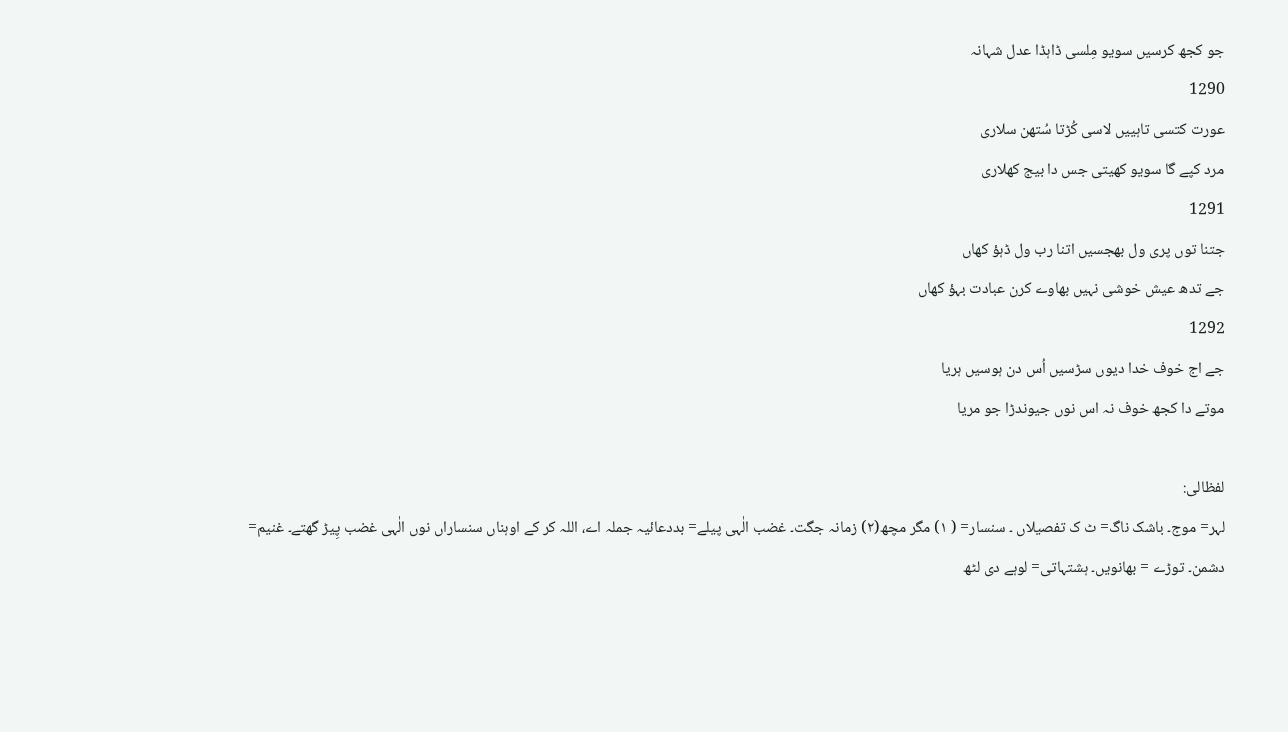جو کجھ کرسیں سویو مِلسی ڈاہڈا عدل شہانہ
1290
عورت کتسی تاہییں لاسی کُڑتا سُتھن سلاری
مرد کپے گا سویو کھیتی جس دا بیج کھلاری
1291
جتنا توں پری ول بھجسیں اتنا رب ول ڈہؤ کھاں
جے تدھ عیش خوشی نہیں بھاوے کرن عبادت بہؤ کھاں
1292
جے اج خوف خدا دیوں سڑسیں اُس دن ہوسیں ہریا
موتے دا کجھ خوف نہ اس نوں جیوندڑا جو مریا

لفظالی:
لہر= موج۔ باشک ناگ= ٹ ک تفصیلاں ۔ سنسار= ( ١) مگر مچھ(٢) زمانہ جگت۔ غضب الٰہی پیلے= بددعائیہ جملہ اے، اللہ کر کے اوہناں سنساراں نوں الٰہی غضب پِیڑ گھتے۔ غنیم= دشمن۔ توڑے = بھانویں۔ ہشتہاتی= لوہے دی لٹھ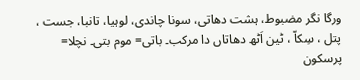ورگا نگر مضبوط، ہشت دھاتی، سونا چاندی، لوہیا، تانبا، جست ، پتل ، سِکاّ ، ٹین اَٹھ دھاتاں دا مرکب۔ باتی= موم بتی۔ نچلا= پرسکون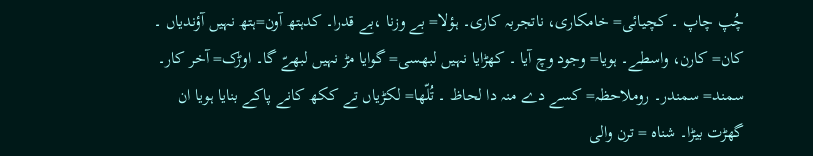چُپ چاپ ۔ کچیائی= خامکاری، ناتجربہ کاری۔ ہؤلا= بے وزنا ،بے قدرا۔ کدہتھ آون=ہتھ نہیں آؤندیاں ۔ کان= کارن، واسطے۔ ہویا= وجود وچ آیا ۔ کھڑایا نہیں لبھسی= گوایا مڑ نہیں لبھےّ گا۔ اوڑک= آخر کار۔ سمند= سمندر۔ روملاحظہ= کسے دے منہ دا لحاظ ۔ تُلّھا= لکڑیاں تے ککھ کانے پاکے بنایا ہویا ان گھڑت بیڑا۔ شناہ = ترن والی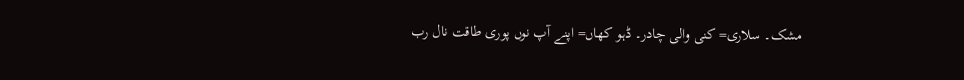مشک۔ سلاری= کنی والی چادر۔ ڈہو کھاں= اپنے آپ نوں پوری طاقت نال رب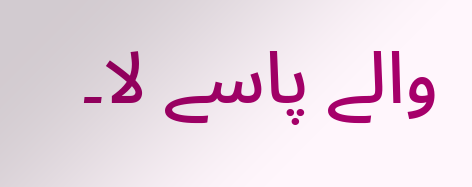والے پاسے لا۔